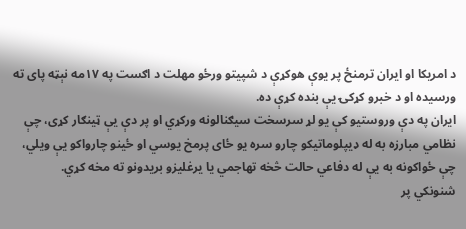د امريکا او ايران ترمنځ پر يوې هوکړې د شپيتو ورځو مهلت د اګست په ۱۷مه نېټه پای ته ورسيده او د خبرو کړکۍ یې بنده کړې ده.
ایران په دې وروستيو کې يو لړ سرسخت سيګنالونه ورکړي او پر دې يې ټينګار کړی، چې نظامي مبارزه به له ډيپلوماتيکو چارو سره يو ځای پرمخ يوسي او ځينو چارواکو يې ويلي، چې ځواکونه به یې له دفاعي حالت څخه تهاجمي يا يرغليزو بريدونو ته مخه کړي.
شنونکي پر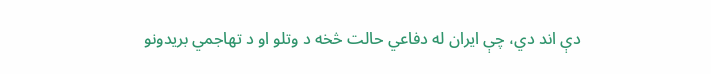دې اند دي، چې ايران له دفاعي حالت څخه د وتلو او د تهاجمي بريدونو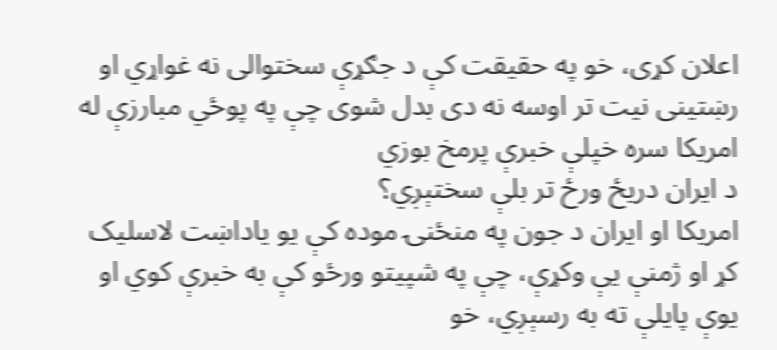اعلان کړی، خو په حقيقت کې د جګړې سختوالی نه غواړي او رښتينی نيت تر اوسه نه دی بدل شوی چې په پوځي مبارزې له امريکا سره خپلې خبرې پرمخ بوزي
د ايران دريځ ورځ تر بلې سختېږي؟
امريکا او ایران د جون په منځنۍ موده کې يو ياداښت لاسليک کړ او ژمنې يې وکړې، چې په شپيتو ورځو کې به خبرې کوي او يوې پایلې ته به رسېږي، خو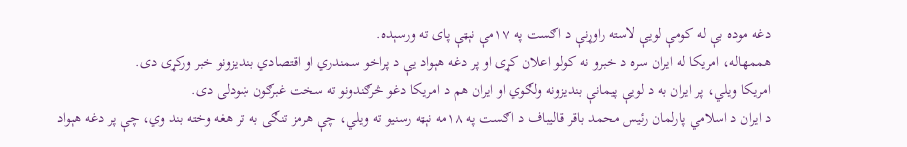دغه موده بې له کومې لویې لاسته راوړنې د اګست په ۱۷مې نېټې پای ته ورسېده.
هممهاله، امريکا له ايران سره د خبرو نه کولو اعلان کړی او پر دغه هېواد يې د پراخو سمندري او اقتصادي بندیزونو خبر ورکړی دی.
امريکا ويلي، پر ايران به د لويې پيمانې بنديزونه ولګوي او ايران هم د امريکا دغو څرګندونو ته سخت غبرګون ښودلی دی.
د ايران د اسلامي پارلمان رئيس محمد باقر قاليباف د اګست په ۱۸مه نېټه رسنيو ته ويلي، چې هرمز تنګی به تر هغه وخته بند وي، چې پر دغه هېواد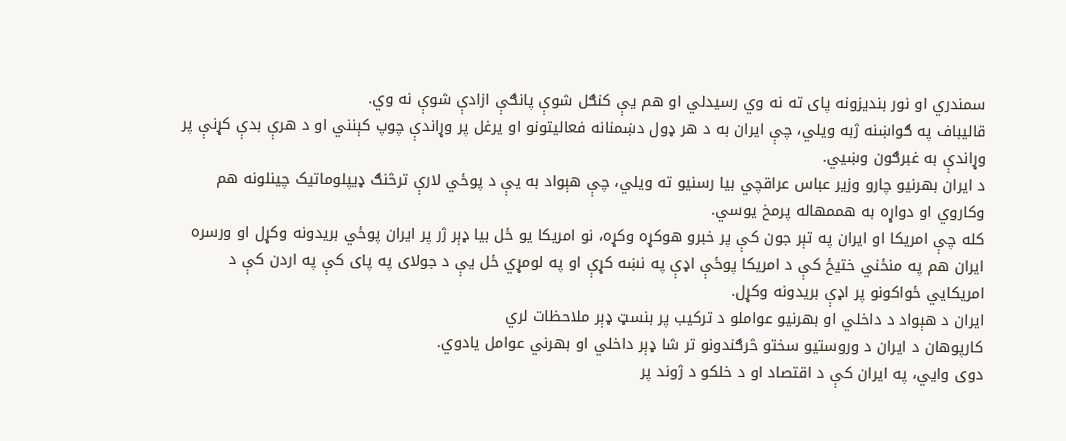سمندري او نور بنديزونه پای ته نه وي رسیدلي او هم یې کنګل شوې پانګې ازادې شوې نه وي.
قاليباف په ګواښنه ژبه ويلي، چې ايران به د هر ډول دښمنانه فعاليتونو او يرغل پر وړاندې چوپ کېنني او د هرې بدې کړنې پر وړاندې به غبرګون وښيي.
د ايران بهرنيو چارو وزير عباس عراقچي بیا رسنيو ته ويلي، چې هېواد به یې د پوځي لارې ترڅنګ ډيپلوماتيک چینلونه هم وکاروي او دواړه به هممهاله پرمخ یوسي.
کله چې امريکا او ایران په تېر جون کې پر خبرو هوکړه وکړه، نو امريکا يو ځل بیا ډېر ژر پر ايران پوځي بریدونه وکړل او ورسره ایران هم په منځني ختیځ کې د امريکا پوځې اډې په نښه کړې او په لومړي ځل يې د جولای په پای کې په اردن کې د امريکايي ځواکونو پر اډې بريدونه وکړل.
ايران د هېواد د داخلي او بهرنيو عواملو د ترکيب پر بنسټ ډېر ملاحظات لري
کارپوهان د ايران د وروستيو سختو څرګندونو تر شا ډېر داخلي او بهرني عوامل يادوي.
دوی وايي، په ايران کې د اقتصاد او د خلکو د ژوند پر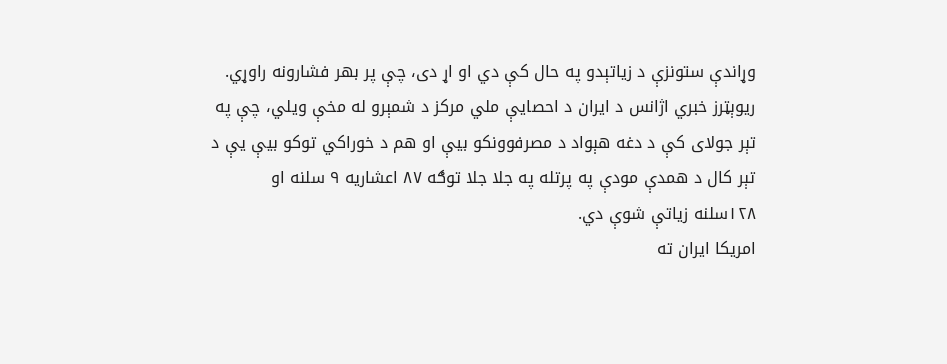وړاندې ستونزې د زياتېدو په حال کې دي او اړ دی، چې پر بهر فشارونه راوړي.
ريوېټرز خبري اژانس د ايران د احصايې ملي مرکز د شمېرو له مخې ويلي، چې په تېر جولای کې د دغه هېواد د مصرفوونکو بيې او هم د خوراکي توکو بيې یې د تېر کال د همدې مودې په پرتله په جلا جلا توګه ۸۷ اعشاريه ۹ سلنه او ۱۲۸سلنه زياتې شوې دي.
امريکا ايران ته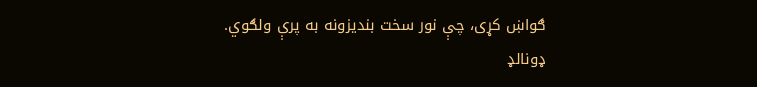ګواښ کړی، چې نور سخت بندیزونه به پرې ولګوي.
ډونالډ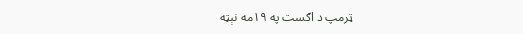ټرمپ د اګست په ۱۹مه نېټه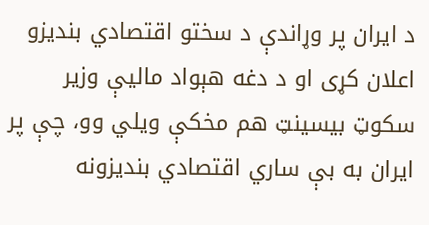د ايران پر وړاندې د سختو اقتصادي بنديزو اعلان کړی او د دغه هېواد ماليې وزير سکوټ بيسينټ هم مخکې ويلي وو، چې پر ايران به بې ساري اقتصادي بنديزونه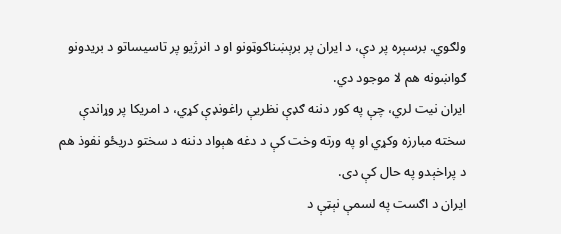ولګوي. برسېره پر دې، د ايران پر برېښناکوټونو او د انرژيو پر تاسيساتو د بريدونو ګواښونه هم لا موجود دي.
ايران نيت لري، چې په کور دننه ګډې نظريې راغونډې کړي، د امريکا پر وړاندې سخته مبارزه وکړي او په ورته وخت کې د دغه هېواد دننه د سختو دريځو نفوذ هم د پراخېدو په حال کې دی.
ايران د اګست په لسمې نېټې د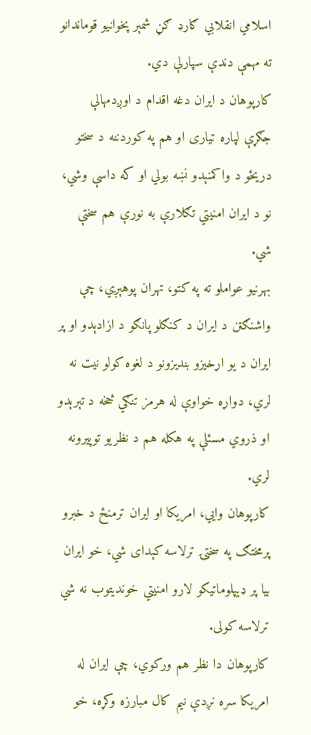اسلامي انقلابي ګارډ ګڼ شمېر پخوانيو قوماندانو ته مهمې دندې سپارلې دي.
کارپوهان د ايران دغه اقدام د اوږدمهالې جګړې لپاره تياری او هم په کوردننه د سختو دريځو د واکمنېدو نښه بولي او که داسې وشي، نو د ايران امنيتي تګلارې به نورې هم سختې شي.
بهرنيو عواملو ته په کتو، تهران پوهېږي، چې واشنګټن د ايران د کنګلو پانګو د ازادېدو او پر ايران د يو اړخيزو بنديزونو د لغوه کولو نیت نه لري، دواړه خواوې له هرمز تنګي څخه د تېرېدو او ذروي مسئلې په هکله هم د نظريو توپیرونه لري.
کارپوهان وايي، امريکا او ايران ترمنځ د خبرو پرمختګ په سختۍ ترلاسه کېدای شي، خو ایران بیا پر ډيپلوماتيکو لارو امنيتي خونديتوب نه شي ترلاسه کولی.
کارپوهان دا نظر هم ورکوي، چې ايران له امريکا سره نږدې نيم کال مبارزه وکړه، خو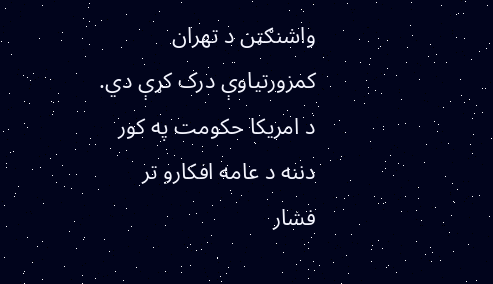واشنګټن د تهران کمزورتياوې درک کړې دي.
د امريکا حکومت په کور دننه د عامه افکارو تر فشار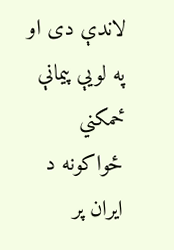لاندې دی او په لويې پيمانې ځمکني ځواکونه د ايران پر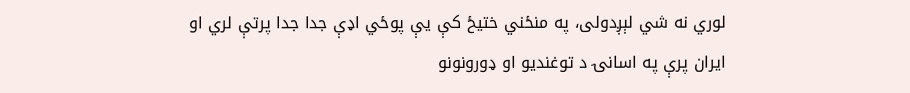لوري نه شي لېږدولی، په منځني ختيځ کې یې پوځي اډې جدا جدا پرتې لري او ايران پرې په اسانۍ د توغنديو او ډورونونو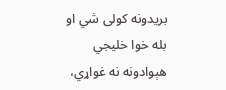بريدونه کولی شي او بله خوا خليجي هېوادونه نه غواړي،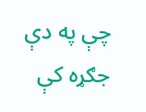چې په دې جګړه کې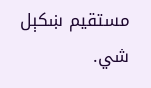مستقیم ښکېل شي.